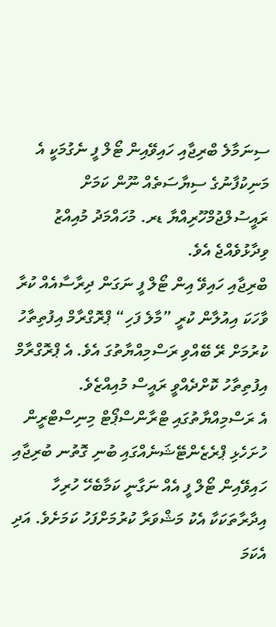ސިނަމާލެ ބްރިޖާއި ހައިވޭއިން ޓޯލް ފީ ނެގުމަކީ އެ މަނިކުފާނުގެ ސިޔާސަތެއް ނޫން ކަމަށް ރައީސުލްޖުމްހޫރިއްޔާ ޑރ. މުހައްމަދު މުއިއްޒު ވިދާޅުވެއްޖެ އެވެ.
ބްރިޖާއި ހައިވޭ އިން ޓޯލް ފީ ނަގަން ދިރާސާއެއް ކުރާ ވާހަކަ އިއުލާން ކުރީ ”މާލެ ފަހި“ ޕްރޮގްރާމް އިފުތިތާހު ކުރުމަށް ރޭ ބޭއްވި ރަސްމިއްޔާތުގަ އެވެ. އެ ޕްރޮގްރާމް އިފުތިތާހު ކޮށްދެއްވީ ރައީސް މުއިއްޒެވެ.
އެ ރަސްމިއްޔާތުގައި ޓްރާންސްޕޯޓް މިނިސްޓްރީން ހުށަހެޅި ޕްރެޒެންޓޭޝަނެއްގައި ބުނި ގޮތުނ ބުރިޖާއި ހައިވޭއިން ޓޯލް ފީ އެއް ނަގާނީ ކަމާބެހޭ ހުރިހާ އިދާރާތަކަކާ އެކު މަޝްވަރާ ކުރުމަށްފަހު ކަމަށެވެ. އަދި އެކަމަ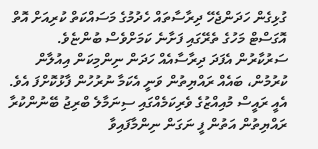ގުޅިގެން ހަދަންޖެހޭ ދިރާސާތައް ހެދުމުގެ މަސައްކަތް ކުރިއަށް އޮތް އޮގަސްޓް މަހުގެ ތެރޭގައި ފަށާނެ ކަމަށްވެސް ބުންޏެވެ.
ސަރުކާރުން އެފަދަ ދިރާސާއެއް ހަދަން ނިންމިކަން އިއުލާން ކުރުމުން، ބައެއް ރައްޔިތުން ވަނީ އެކަމާ ނުރުހުން ފާޅުކޮށްފަ އެވެ. އެއީ ރައީސް މުއިއްޒުގެ ވެރިކަމެއްގައި ސިނަމާލެ ބްރިޖު ބޭނުންކުރާ ރައްޔިތުން އަތުން ފީ ނަގަން ނިންމާފައިވާ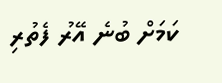ކަމަށް ބުނެ އޭރު ފެތުރި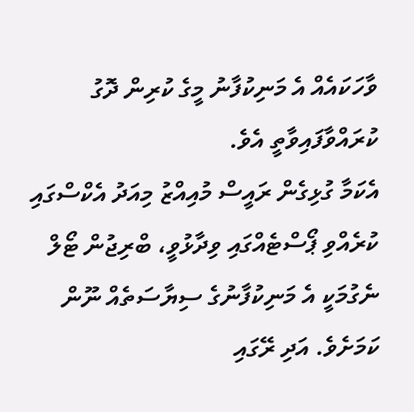ވާހަކައެއް އެ މަނިކުފާނު މީގެ ކުރިން ދޮގު ކުރައްވާފައިވާތީ އެވެ.
އެކަމާ ގުޅިގެން ރައީސް މުއިއްޒު މިއަދު އެކްސްގައި ކުރެއްވި ޕޯސްޓެއްގައި ވިދާޅުވީ، ބްރިޖުން ޓޯލް ނެގުމަކީ އެ މަނިކުފާނުގެ ސިޔާސަތެއް ނޫން ކަމަށެވެ. އަދި ރޭގައި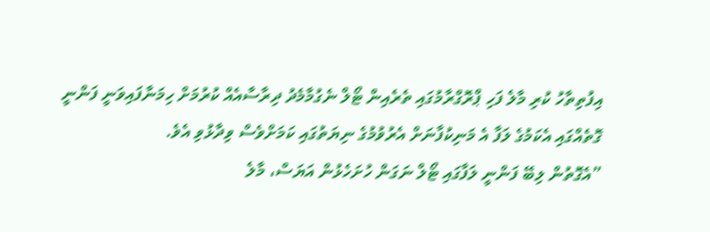އިފުތިތާހު ކުރި މާލެ ފަހި ޕްރޮގްރާމުގައި ތެރެއިން ޓޯލް ނެގުމާމެދު ދިރާސާއެއް ކުރުމަށް ހިމަނާފައިވަނީ ފަންނީ ގޮތެއްގައި އެކަމުގެ ލަފާ އެ މަނިކުފާނަށް އެރުވުމުގެ ނިޔަތުގައި ކަމަށްވެސް ވިދާޅުވި އެވެ.
”އެގޮތުން ލިބޭ ފަންނީ ލަފާގައި ޓޯލް ނަގަން ހުށަހެޅުން އަޔަސް، މާލެ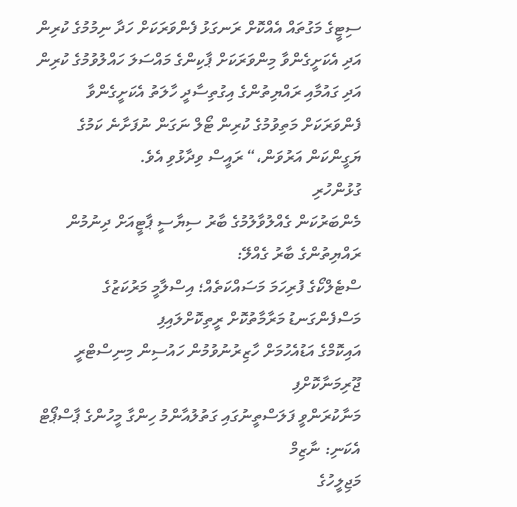ސިޓީގެ މަގުތައް އެއްކޮށް ރަނގަޅު ފެންވަރަކަށް ހަދާ ނިމުމުގެ ކުރިން އަދި އެކަށީގެންވާ މިންވަރަކަށް ޕާކިންގެ މައްސަލަ ހައްލުވުމުގެ ކުރިން އަދި ގައުމާއި ރައްޔިތުންގެ އިގުތިސާދީ ހާލަތު އެކަށީގެންވާ ފެންވަރަކަށް މަތިވުމުގެ ކުރިން ޓޯލް ނަގަން ނުފަށާނެ ކަމުގެ ޔަގީންކަން އަރުވަން،“ ރައީސް ވިދާޅުވި އެވެ.
ގުޅުންހުރި
މެންބަރުކަން ގެއްލުވާލުމުގެ ބާރު ސިޔާސީ ޕާޓީއަށް ދިނުމުން ރައްޔިތުންގެ ބާރު ގެއްލޭ:
ސްޓެލްކޯގެ ފުރިހަމަ މަސައްކަތެއް؛ އިސްލާމީ މަރުކަޒުގެ މަސްފެންގަނޑު މަރާމާތުކޮށް ރީތިކޮށްލައިފި
އައިކޮމްގެ އަޑުއެހުމަށް ހާޒިރުނުވުމުން ހައުސިން މިނިސްޓްރީ ޖޫރިމަނާކޮށްފި
މަނާކުރަންވީ ފަލަސްތީނުގައި ގަތުލުއާންމު ހިންގާ މީހުންގެ ޕާސްޕޯޓް އެކަނި: ނާޒިމް
މަޖިލީހުގެ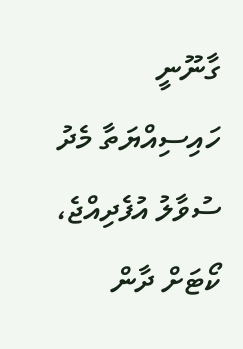ގާނޫނީ ހައިސިއްޔަތާ މެދު ސުވާލު އުފެދިއްޖެ، ކޯޓަށް ދާން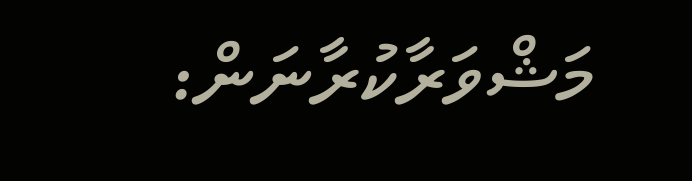މަޝްވަރާކުރާނަން: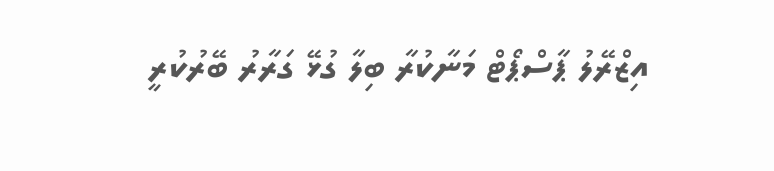އިޒްރޭލު ޕާސްޕޯޓް މަނާކުރާ ބިލާ ގުޅޭ ގަރާރު ބޭރުކުރީ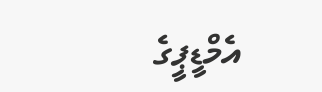އެމްޑީޕީގެ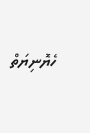ހެޔޮނިޔަތް